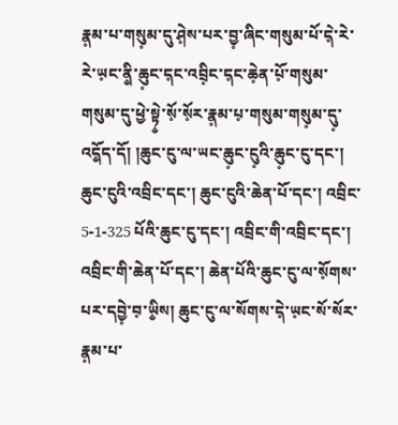རྣ༷མ་པ་གསུ༷མ་དུ་ཤེ༷ས་པར་བྱ༷་ཞིང་གསུམ་པོ་དེ༷་རེ་རེ་ཡ༷ང་ནི༵་ཆུ༷ང་ད༷ང་འབྲི༷ང་ད༷ང་ཆེ༷ན་པོ༷་གསུམ་གསུམ་དུ་ཕྱེ་སྟེ༵་སོ༷་སོ༷ར་རྣ༷མ་པ༷་གསུམ་གསུ༷མ་དུ༷་འདོ༵ད་དོ། །ཆུང་ངུ་ལ་ཡང་ཆུ༷ང་ངུ༷འི་ཆུ༷ང་ངུ་དང་། ཆུང་ངུའི་འབྲིང་དང་། ཆུང་ངུའི་ཆེན་པོ་དང་། འབྲིང་ 5-1-325 པོའི་ཆུང་ངུ་དང་། འབྲིང་གི་འབྲིང་དང་། འབྲིང་གི་ཆེན་པོ་དང་། ཆེན་པོའི་ཆུང་ངུ་ལ་སོ༷གས་པར་དབྱེ༷་བ༷་ཡི༵ས། ཆུང་ངུ་ལ་སོགས་དེ༷་ཡ༷ང་སོ་སོར་རྣ༷མ་པ་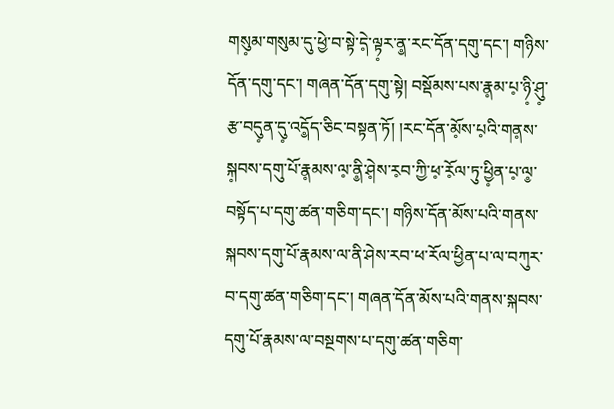གསུ༷མ་གསུམ་དུ་ཕྱེ་བ་སྟེ་དེ༷་ལྟ༷ར་ན༵་རང་དོན་དགུ་དང་། གཉིས་དོན་དགུ་དང་། གཞན་དོན་དགུ་སྟེ། བསྡོམས་པས་རྣ༷མ་པ༷་ཉི༷་ཤུ༷་རྩ་བདུ༷ན་དུ༷་འདོ༵ད་ཅིང་བསྟན་ཏོ། །རང་དོན་མོ༷ས་པ༷འི་གན༷ས་སྐ༷བས་དགུ་པོ་རྣ༷མས་ལ༷་ནི༵་ཤེ༷ས་ར༷བ་ཀྱི་ཕ༷་རོ༷ལ་ཏུ་ཕྱི༷ན་པ༷་ལ༵་བསྟོད་པ་དགུ་ཚན་གཅིག་དང་། གཉིས་དོན་མོས་པའི་གནས་སྐབས་དགུ་པོ་རྣམས་ལ་ནི་ཤེས་རབ་ཕ་རོལ་ཕྱིན་པ་ལ་བཀུར་བ་དགུ་ཚན་གཅིག་དང་། གཞན་དོན་མོས་པའི་གནས་སྐབས་དགུ་པོ་རྣམས་ལ་བསྔགས་པ་དགུ་ཚན་གཅིག་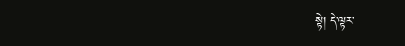སྟེ། དེ་ལྟར་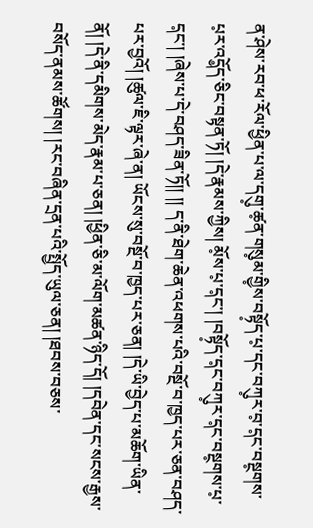ན་ཤེས་རབ་ཕ་རོལ་ཕྱིན་པ་ལ་དགུ༷་ཚ༷ན་གསུ༷མ་གྱི༷ས་བསྟོ༷ད་པ༷་དང་བཀུ༷ར་བ༷་ད༷ང་བསྔ༷གས་པ༷ར་འདོ༵ད་ཅིང་བསྟན་ཏོ། །དེ་རྣམས་ཀྱིས། མོ༷ས་པ༷་ད༷ང་། །བསྟོ༷ད་ད༷ང་བཀུ༷ར་ད༷ང་བསྔ༷གས་པ༷་ད༷ང་། །ཞེས་པ་དེ་བཤད་ཟིན་ཏོ།། །། ད་ནི་ཐེག་ཆེན་འཕགས་པའི་བསྔོ་བ་ཁྱད་པར་ཅན་བཤད་པར་བྱའོ། །ཚུལ་ཇི་ལྟར་ཞེ་ན། ཡོངས་སུ་བསྔོ་བ་ཁྱད་པར་ཅན། །དེ་ཡི་བྱེད་པ་མཆོག་ཡིན་ནོ། །དེ་ནི་དམིགས་མེད་རྣམ་པ་ཅན། །ཕྱིན་ཅི་མ་ལོག་མཚན་ཉིད་དོ། །དབེན་དང་སངས་རྒྱས་བསོད་ནམས་ཚོགས། །རང་བཞིན་དྲན་པའི་སྤྱོད་ཡུལ་ཅན། །ཐབས་བཅས་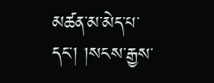མཚན་མ་མེད་པ་དང་། །སངས་རྒྱས་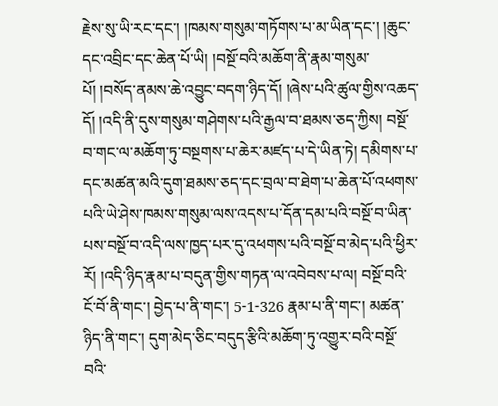རྗེས་སུ་ཡི་རང་དང་། །ཁམས་གསུམ་གཏོགས་པ་མ་ཡིན་དང་། །ཆུང་དང་འབྲིང་དང་ཆེན་པོ་ཡི། །བསྔོ་བའི་མཆོག་ནི་རྣམ་གསུམ་པོ། །བསོད་ནམས་ཆེ་འབྱུང་བདག་ཉིད་དོ། །ཞེས་པའི་ཚུལ་གྱིས་འཆད་དོ། །འདི་ནི་དུས་གསུམ་གཤེགས་པའི་རྒྱལ་བ་ཐམས་ཅད་ཀྱིས། བསྔོ་བ་གང་ལ་མཆོག་ཏུ་བསྔགས་པ་ཆེར་མཛད་པ་དེ་ཡིན་ཏེ། དམིགས་པ་དང་མཚན་མའི་དུག་ཐམས་ཅད་དང་བྲལ་བ་ཐེག་པ་ཆེན་པོ་འཕགས་པའི་ཡེ་ཤེས་ཁམས་གསུམ་ལས་འདས་པ་དོན་དམ་པའི་བསྔོ་བ་ཡིན་པས་བསྔོ་བ་འདི་ལས་ཁྱད་པར་དུ་འཕགས་པའི་བསྔོ་བ་མེད་པའི་ཕྱིར་རོ། །འདི་ཉིད་རྣམ་པ་བདུན་གྱིས་གཏན་ལ་འབེབས་པ་ལ། བསྔོ་བའི་ངོ་བོ་ནི་གང་། བྱེད་པ་ནི་གང་། 5-1-326 རྣམ་པ་ནི་གང་། མཚན་ཉིད་ནི་གང་། དུག་མེད་ཅིང་བདུད་རྩིའི་མཆོག་ཏུ་འགྱུར་བའི་བསྔོ་བའི་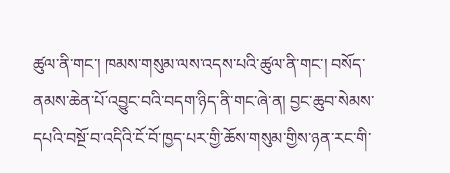ཚུལ་ནི་གང་། ཁམས་གསུམ་ལས་འདས་པའི་ཚུལ་ནི་གང་། བསོད་ནམས་ཆེན་པོ་འབྱུང་བའི་བདག་ཉིད་ནི་གང་ཞེ་ན། བྱང་ཆུབ་སེམས་དཔའི་བསྔོ་བ་འདིའི་ངོ་བོ་ཁྱད་པར་གྱི་ཆོས་གསུམ་གྱིས་ཉན་རང་གི་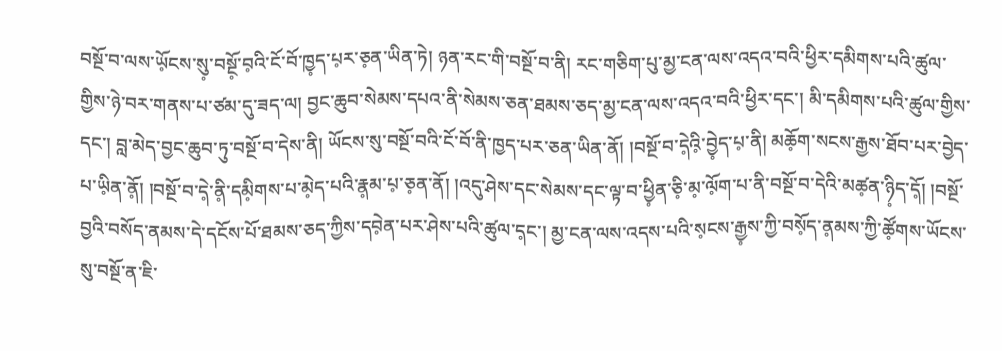བསྔོ་བ་ལས་ཡོ༷ངས་སུ༷་བསྔོ༷་བ༷འི་ངོ་བོ་ཁྱ༷ད་པ༷ར་ཅ༷ན་ཡིན་ཏེ། ཉན་རང་གི་བསྔོ་བ་ནི། རང་གཅིག་པུ་མྱ་ངན་ལས་འདའ་བའི་ཕྱིར་དམིགས་པའི་ཚུལ་གྱིས་ཉེ་བར་གནས་པ་ཙམ་དུ་ཟད་ལ། བྱང་ཆུབ་སེམས་དཔའ་ནི་སེམས་ཅན་ཐམས་ཅད་མྱ་ངན་ལས་འདའ་བའི་ཕྱིར་དང་། མི་དམིགས་པའི་ཚུལ་གྱིས་དང་། བླ་མེད་བྱང་ཆུབ་ཏུ་བསྔོ་བ་དེས་ནི། ཡོངས་སུ་བསྔོ་བའི་ངོ་བོ་ནི་ཁྱད་པར་ཅན་ཡིན་ནོ། །བསྔོ་བ་དེ༷འི༷་བྱེ༷ད་པ༷་ནི། མཆོ༷ག་སངས་རྒྱས་ཐོབ་པར་བྱེད་པ་ཡི༷ན་ནོ༷། །བསྔོ་བ་དེ༷་ནི༷་དམི༷གས་པ་མེ༷ད་པའི་རྣ༷མ་པ༷་ཅ༷ན་ནོ། །འདུ་ཤེས་དང་སེམས་དང་ལྟ་བ་ཕྱི༷ན་ཅི༷་མ༷་ལོ༷ག་པ་ནི་བསྔོ་བ་དེའི་མཚ༷ན་ཉི༷ད་དོ༷། །བསྔོ་བྱའི་བསོད་ནམས་དེ་དངོས་པོ་ཐམས་ཅད་ཀྱིས་དབེ༷ན་པར་ཤེས་པའི་ཚུལ་ད༷ང་། མྱ་ངན་ལས་འདས་པའི་ས༷ངས་རྒྱ༷ས་ཀྱི་བསོ༷ད་ན༷མས་ཀྱི་ཚོ༷གས་ཡོངས་སུ་བསྔོ་ན་ཇི་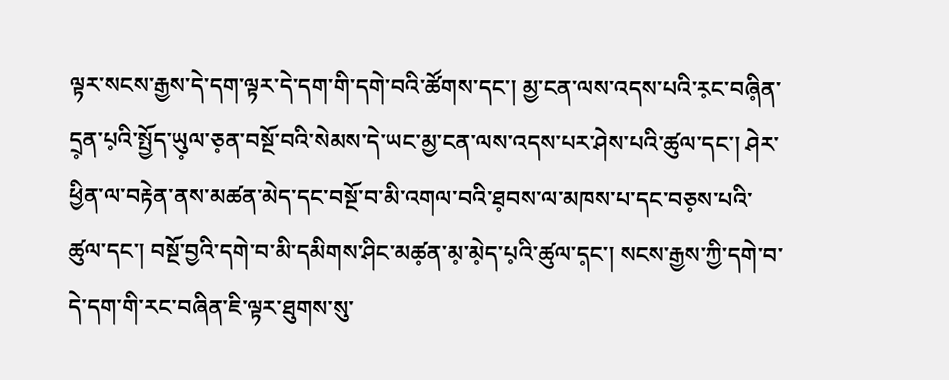ལྟར་སངས་རྒྱས་དེ་དག་ལྟར་དེ་དག་གི་དགེ་བའི་ཚོགས་དང་། མྱ་ངན་ལས་འདས་པའི་ར༷ང་བཞི༷ན་དྲ༷ན་པ༷འི་སྤྱོད་ཡུ༷ལ་ཅ༷ན་བསྔོ་བའི་སེམས་དེ་ཡང་མྱ་ངན་ལས་འདས་པར་ཤེས་པའི་ཚུལ་དང་། ཤེར་ཕྱིན་ལ་བརྟེན་ནས་མཚན་མེད་དང་བསྔོ་བ་མི་འགལ་བའི་ཐ༷བས་ལ་མཁས་པ་དང་བཅ༷ས་པའི་ཚུལ་དང་། བསྔོ་བྱའི་དགེ་བ་མི་དམིགས་ཤིང་མཚ༷ན་མ༷་མེ༷ད་པ༷འི་ཚུལ་ད༷ང་། སངས་རྒྱས་ཀྱི་དགེ་བ་དེ་དག་གི་རང་བཞིན་ཇི་ལྟར་ཐུགས་སུ་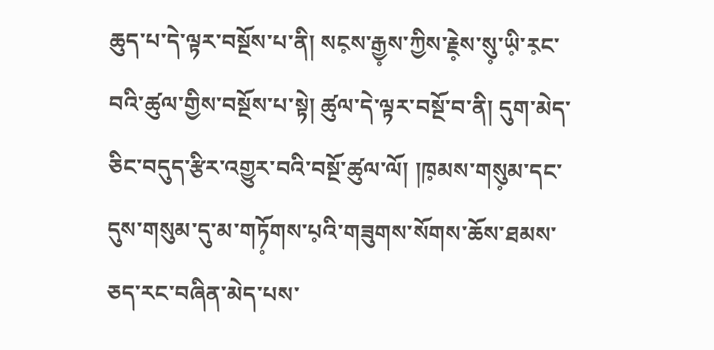ཆུད་པ་དེ་ལྟར་བསྔོས་པ་ནི། སང༷ས་རྒྱ༷ས་ཀྱིས་རྗེ༷ས་སུ༷་ཡི༷་ར༷ང་བའི་ཚུལ་གྱིས་བསྔོས་པ་སྟེ། ཚུལ་དེ་ལྟར་བསྔོ་བ་ནི། དུག་མེད་ཅིང་བདུད་རྩིར་འགྱུར་བའི་བསྔོ་ཚུལ་ལོ། །ཁ༷མས་གསུ༷མ་དང་དུས་གསུམ་དུ་མ་གཏོ༷གས་པ༷འི་གཟུགས་སོགས་ཆོས་ཐམས་ཅད་རང་བཞིན་མེད་པས་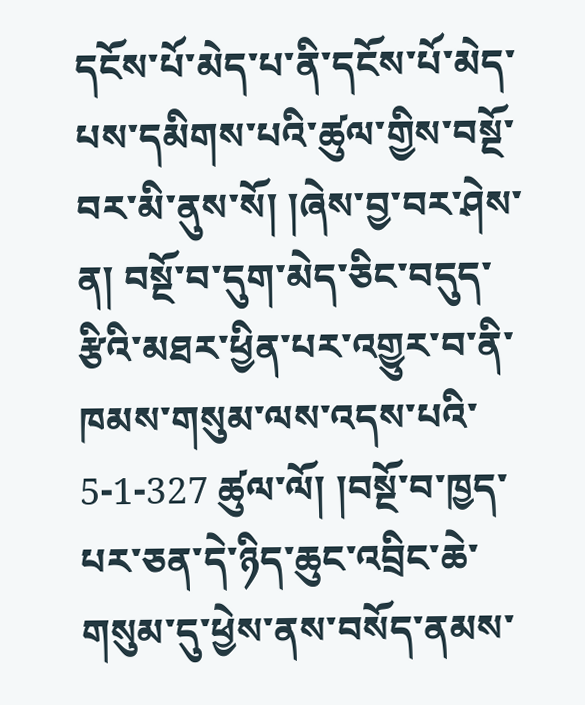དངོས་པོ་མེད་པ་ནི་དངོས་པོ་མེད་པས་དམིགས་པའི་ཚུལ་གྱིས་བསྔོ་བར་མི་ནུས་སོ། །ཞེས་བྱ་བར་ཤེས་ན། བསྔོ་བ་དུག་མེད་ཅིང་བདུད་རྩིའི་མཐར་ཕྱིན་པར་འགྱུར་བ་ནི་ཁམས་གསུམ་ལས་འདས་པའི་ 5-1-327 ཚུལ་ལོ། །བསྔོ་བ་ཁྱད་པར་ཅན་དེ་ཉིད་ཆུང་འབྲིང་ཆེ་གསུམ་དུ་ཕྱེས་ནས་བསོད་ནམས་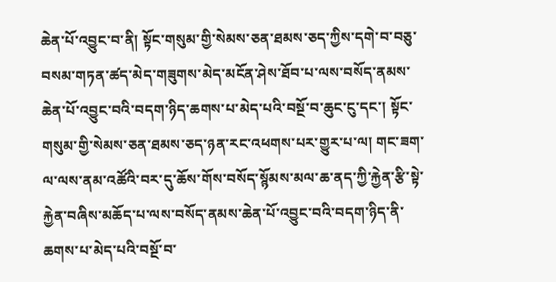ཆེན་པོ་འབྱུང་བ་ནི། སྟོང་གསུམ་གྱི་སེམས་ཅན་ཐམས་ཅད་ཀྱིས་དགེ་བ་བཅུ་བསམ་གཏན་ཚད་མེད་གཟུགས་མེད་མངོན་ཤེས་ཐོབ་པ་ལས་བསོད་ནམས་ཆེན་པོ་འབྱུང་བའི་བདག་ཉིད་ཆགས་པ་མེད་པའི་བསྔོ་བ་ཆུང་ངུ་དང་། སྟོང་གསུམ་གྱི་སེམས་ཅན་ཐམས་ཅད་ཉན་རང་འཕགས་པར་གྱུར་པ་ལ། གང་ཟག་ལ་ལས་ནམ་འཚོའི་བར་དུ་ཆོས་གོས་བསོད་སྙོམས་མལ་ཆ་ནད་ཀྱི་རྐྱེན་རྩི་སྟེ་རྐྱེན་བཞིས་མཆོད་པ་ལས་བསོད་ནམས་ཆེན་པོ་འབྱུང་བའི་བདག་ཉིད་ནི་ཆགས་པ་མེད་པའི་བསྔོ་བ་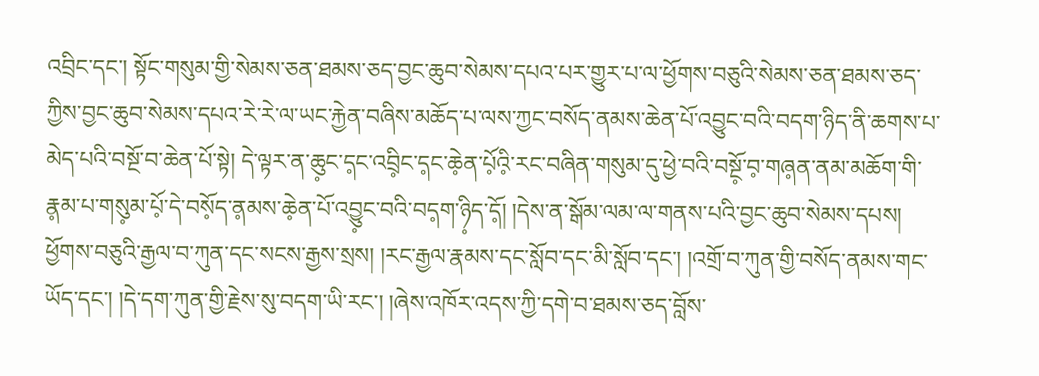འབྲིང་དང་། སྟོང་གསུམ་གྱི་སེམས་ཅན་ཐམས་ཅད་བྱང་ཆུབ་སེམས་དཔའ་པར་གྱུར་པ་ལ་ཕྱོགས་བཅུའི་སེམས་ཅན་ཐམས་ཅད་ཀྱིས་བྱང་ཆུབ་སེམས་དཔའ་རེ་རེ་ལ་ཡང་རྐྱེན་བཞིས་མཆོད་པ་ལས་ཀྱང་བསོད་ནམས་ཆེན་པོ་འབྱུང་བའི་བདག་ཉིད་ནི་ཆགས་པ་མེད་པའི་བསྔོ་བ་ཆེན་པོ་སྟེ། དེ་ལྟར་ན་ཆུ༷ང་ད༷ང་འབྲི༷ང་ད༷ང་ཆེ༷ན་པོ༷འི༷་རང་བཞིན་གསུམ་དུ་ཕྱེ་བའི་བསྔོ༷་བ༷་གཞ༷ན་ནམ་མཆོག་གི་རྣ༷མ་པ་གསུ༷མ་པོ༷་དེ་བསོ༷ད་ན༷མས་ཆེ༷ན་པོ་འབྱུ༷ང་བའི་བད༷ག་ཉི༷ད་དོ༷། །དེས་ན་སྒོམ་ལམ་ལ་གནས་པའི་བྱང་ཆུབ་སེམས་དཔས། ཕྱོགས་བཅུའི་རྒྱལ་བ་ཀུན་དང་སངས་རྒྱས་སྲས། །རང་རྒྱལ་རྣམས་དང་སློབ་དང་མི་སློབ་དང་། །འགྲོ་བ་ཀུན་གྱི་བསོད་ནམས་གང་ཡོད་དང་། །དེ་དག་ཀུན་གྱི་རྗེས་སུ་བདག་ཡི་རང་། །ཞེས་འཁོར་འདས་ཀྱི་དགེ་བ་ཐམས་ཅད་བློས་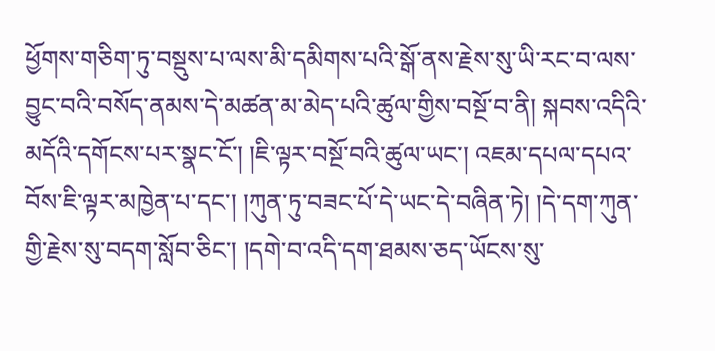ཕྱོགས་གཅིག་ཏུ་བསྡུས་པ་ལས་མི་དམིགས་པའི་སྒོ་ནས་རྗེས་སུ་ཡི་རང་བ་ལས་བྱུང་བའི་བསོད་ནམས་དེ་མཚན་མ་མེད་པའི་ཚུལ་གྱིས་བསྔོ་བ་ནི། སྐབས་འདིའི་མདོའི་དགོངས་པར་སྣང་ངོ་། །ཇི་ལྟར་བསྔོ་བའི་ཚུལ་ཡང་། འཇམ་དཔལ་དཔའ་བོས་ཇི་ལྟར་མཁྱེན་པ་དང་། །ཀུན་ཏུ་བཟང་པོ་དེ་ཡང་དེ་བཞིན་ཏེ། །དེ་དག་ཀུན་གྱི་རྗེས་སུ་བདག་སློབ་ཅིང་། །དགེ་བ་འདི་དག་ཐམས་ཅད་ཡོངས་སུ་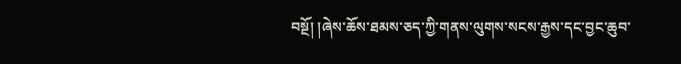བསྔོ། །ཞེས་ཆོས་ཐམས་ཅད་ཀྱི་གནས་ལུགས་སངས་རྒྱས་དང་བྱང་ཆུབ་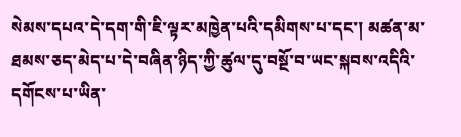སེམས་དཔའ་དེ་དག་གི་ཇི་ལྟར་མཁྱེན་པའི་དམིགས་པ་དང་། མཚན་མ་ཐམས་ཅད་མེད་པ་དེ་བཞིན་ཉིད་ཀྱི་ཚུལ་དུ་བསྔོ་བ་ཡང་སྐབས་འདིའི་དགོངས་པ་ཡིན་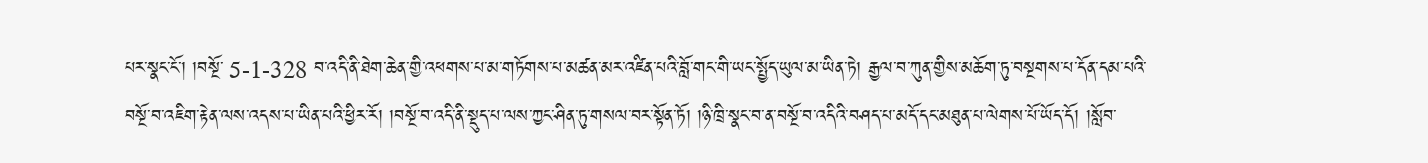པར་སྣང་ངོ་། །བསྔོ་ 5-1-328 བ་འདི་ནི་ཐེག་ཆེན་གྱི་འཕགས་པ་མ་གཏོགས་པ་མཚན་མར་འཛིན་པའི་བློ་གང་གི་ཡང་སྤྱོད་ཡུལ་མ་ཡིན་ཏེ། རྒྱལ་བ་ཀུན་གྱིས་མཆོག་ཏུ་བསྔགས་པ་དོན་དམ་པའི་བསྔོ་བ་འཇིག་རྟེན་ལས་འདས་པ་ཡིན་པའི་ཕྱིར་རོ། །བསྔོ་བ་འདི་ནི་སྡུད་པ་ལས་ཀྱང་ཤིན་ཏུ་གསལ་བར་སྟོན་ཏོ། །ཉི་ཁྲི་སྣང་བ་ན་བསྔོ་བ་འདིའི་བཤད་པ་མདོ་དང་མཐུན་པ་ལེགས་པོ་ཡོད་དོ། །སློབ་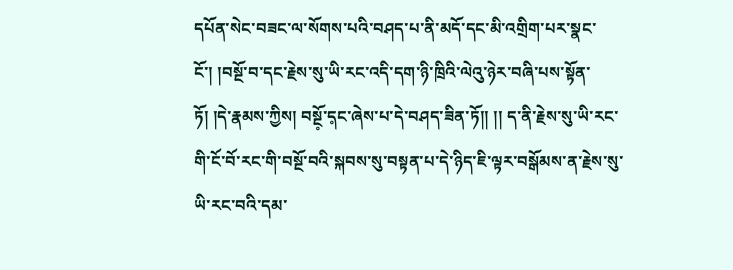དཔོན་སེང་བཟང་ལ་སོགས་པའི་བཤད་པ་ནི་མདོ་དང་མི་འགྲིག་པར་སྣང་ངོ་། །བསྔོ་བ་དང་རྗེས་སུ་ཡི་རང་འདི་དག་ཉི་ཁྲིའི་ལེའུ་ཉེར་བཞི་པས་སྟོན་ཏོ། །དེ་རྣམས་ཀྱིས། བསྔོ༷་ད༷ང་ཞེས་པ་དེ་བཤད་ཟིན་ཏོ།། །། ད་ནི་རྗེས་སུ་ཡི་རང་གི་ངོ་བོ་རང་གི་བསྔོ་བའི་སྐབས་སུ་བསྟན་པ་དེ་ཉིད་ཇི་ལྟར་བསྒོམས་ན་རྗེས་སུ་ཡི་རང་བའི་དམ་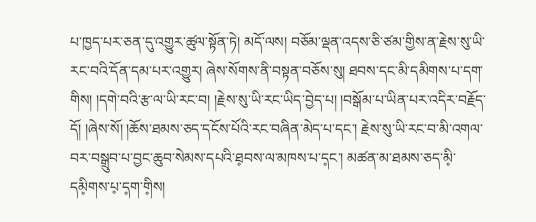པ་ཁྱད་པར་ཅན་དུ་འགྱུར་ཚུལ་སྟོན་ཏེ། མདོ་ལས། བཅོམ་ལྡན་འདས་ཅི་ཙམ་གྱིས་ན་རྗེས་སུ་ཡི་རང་བའི་དོན་དམ་པར་འགྱུར། ཞེས་སོགས་ནི་བསྟན་བཅོས་སུ། ཐབས་དང་མི་དམིགས་པ་དག་གིས། །དགེ་བའི་རྩ་ལ་ཡི་རང་བ། །རྗེས་སུ་ཡི་རང་ཡིད་བྱེད་པ། །བསྒོམ་པ་ཡིན་པར་འདིར་བརྗོད་དོ། །ཞེས་སོ། །ཆོས་ཐམས་ཅད་དངོས་པོའི་རང་བཞིན་མེད་པ་དང་། རྗེས་སུ་ཡི་རང་བ་མི་འགལ་བར་བསྒྲུབ་པ་བྱང་ཆུབ་སེམས་དཔའི་ཐ༷བས་ལ་མཁས་པ་ད༷ང་། མཚན་མ་ཐམས་ཅད་མི༷་དམི༷གས་པ༷་ད༷ག་གི༷ས།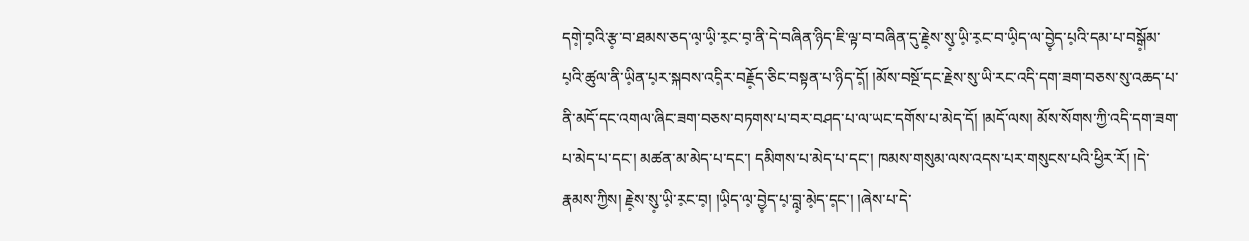དགེ༷་བ༷འི་རྩ༷་བ་ཐམས་ཅད་ལ༷་ཡི༷་ར༷ང་བ༷་ནི་དེ་བཞིན་ཉིད་ཇི་ལྟ་བ་བཞིན་དུ་རྗེ༷ས་སུ༷་ཡི༷་ར༷ང་བ་ཡི༷ད་ལ་བྱེ༷ད་པ༷འི་དམ་པ་བསྒོ༷མ་པ༷འི་ཚུལ་ནི་ཡི༷ན་པ༷ར་སྐབས་འདི༷ར་བརྗོ༷ད་ཅིང་བསྟན་པ་ཉིད་དོ༷། །མོས་བསྔོ་དང་རྗེས་སུ་ཡི་རང་འདི་དག་ཟག་བཅས་སུ་འཆད་པ་ནི་མདོ་དང་འགལ་ཞིང་ཟག་བཅས་བཏགས་པ་བར་བཤད་པ་ལ་ཡང་དགོས་པ་མེད་དོ། །མདོ་ལས། མོས་སོགས་ཀྱི་འདི་དག་ཟག་པ་མེད་པ་དང་། མཚན་མ་མེད་པ་དང་། དམིགས་པ་མེད་པ་དང་། ཁམས་གསུམ་ལས་འདས་པར་གསུངས་པའི་ཕྱིར་རོ། །དེ་རྣམས་ཀྱིས། རྗེ༷ས་སུ༷་ཡི༷་ར༷ང་བ༷། །ཡི༷ད་ལ༷་བྱེ༷ད་པ༷་བླ༷་མེ༷ད་ད༷ང་། །ཞེས་པ་དེ་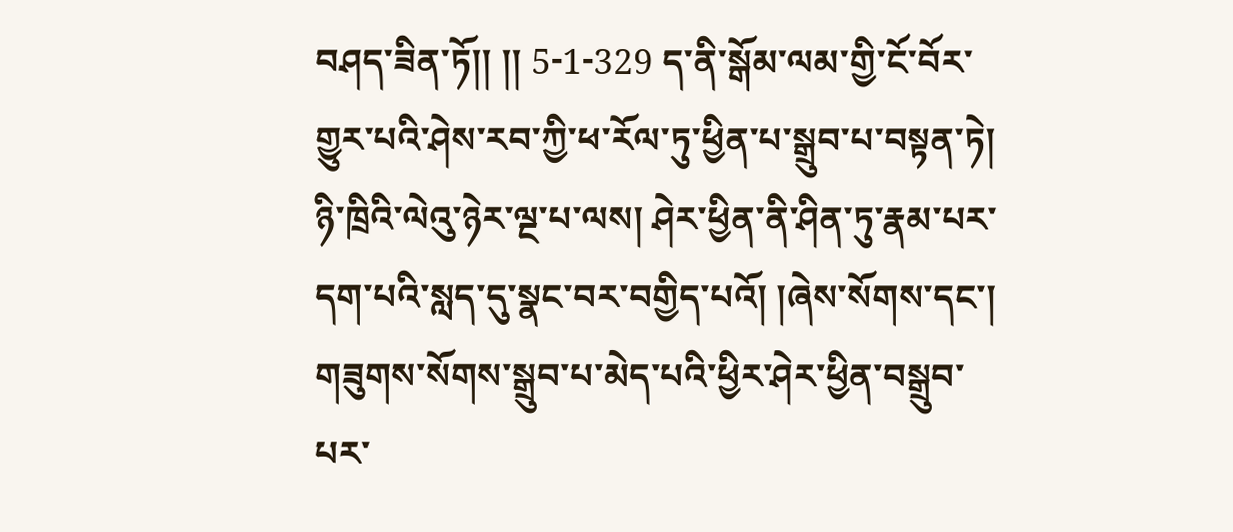བཤད་ཟིན་ཏོ།། །། 5-1-329 ད་ནི་སྒོམ་ལམ་གྱི་ངོ་བོར་གྱུར་པའི་ཤེས་རབ་ཀྱི་ཕ་རོལ་ཏུ་ཕྱིན་པ་སྒྲུབ་པ་བསྟན་ཏེ། ཉི་ཁྲིའི་ལེའུ་ཉེར་ལྔ་པ་ལས། ཤེར་ཕྱིན་ནི་ཤིན་ཏུ་རྣམ་པར་དག་པའི་སླད་དུ་སྣང་བར་བགྱིད་པའོ། །ཞེས་སོགས་དང་། གཟུགས་སོགས་སྒྲུབ་པ་མེད་པའི་ཕྱིར་ཤེར་ཕྱིན་བསྒྲུབ་པར་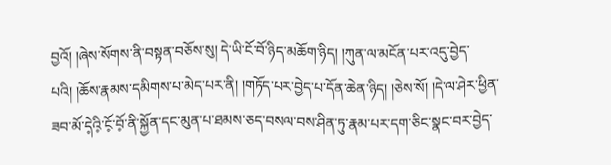བྱའོ། །ཞེས་སོགས་ནི་བསྟན་བཅོས་སུ། དེ་ཡི་ངོ་བོ་ཉིད་མཆོག་ཉིད། །ཀུན་ལ་མངོན་པར་འདུ་བྱེད་པའི། །ཆོས་རྣམས་དམིགས་པ་མེད་པར་ནི། །གཏོད་པར་བྱེད་པ་དོན་ཆེན་ཉིད། །ཅེས་སོ། །དེ་ལ་ཤེར་ཕྱིན་ཟབ་མོ་དེ༷འི༷་ངོ༷་བོ༷་ནི་སྐྱོན་དང་མུན་པ་ཐམས་ཅད་བསལ་བས་ཤིན་ཏུ་རྣམ་པར་དག་ཅིང་སྣང་བར་བྱེད་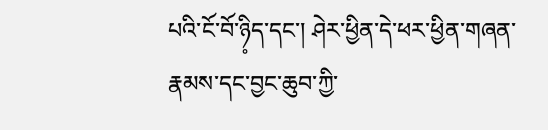པའི་ངོ་བོ་ཉི༷ད་དང་། ཤེར་ཕྱིན་དེ་ཕར་ཕྱིན་གཞན་རྣམས་དང་བྱང་ཆུབ་ཀྱི་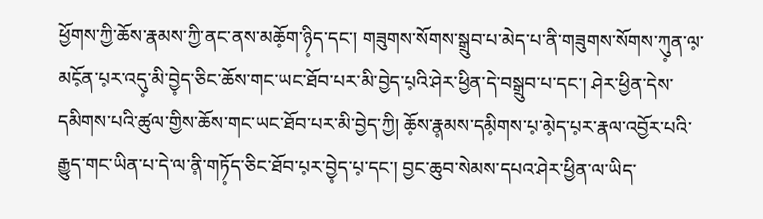ཕྱོགས་ཀྱི་ཆོས་རྣམས་ཀྱི་ནང་ནས་མཆོ༷ག་ཉི༷ད་དང་། གཟུགས་སོགས་སྒྲུབ་པ་མེད་པ་ནི་གཟུགས་སོགས་ཀུ༷ན་ལ༷་མངོ༷ན་པ༷ར་འདུ༷་མི་བྱེ༷ད་ཅིང་ཆོས་གང་ཡང་ཐོབ་པར་མི་བྱེད་པ༷འི་ཤེར་ཕྱིན་དེ་བསྒྲུབ་པ་དང་། ཤེར་ཕྱིན་དེས་དམིགས་པའི་ཚུལ་གྱིས་ཆོས་གང་ཡང་ཐོབ་པར་མི་བྱེད་ཀྱི། ཆོ༷ས་རྣ༷མས་དམི༷གས་པ༷་མེ༷ད་པ༷ར་རྣལ་འབྱོར་པའི་རྒྱུད་གང་ཡིན་པ་དེ་ལ་ནི༷་གཏོ༷ད་ཅིང་ཐོབ་པ༷ར་བྱེ༷ད་པ༷་དང་། བྱང་ཆུབ་སེམས་དཔའ་ཤེར་ཕྱིན་ལ་ཡིད་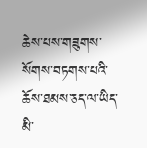ཆེས་པས་གཟུགས་སོགས་བཏགས་པའི་ཆོས་ཐམས་ཅད་ལ་ཡིད་མི་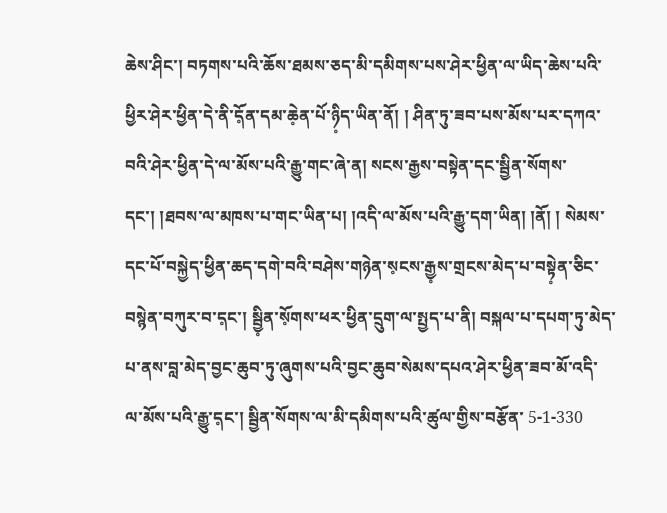ཆེས་ཤིང་། བཏགས་པའི་ཆོས་ཐམས་ཅད་མི་དམིགས་པས་ཤེར་ཕྱིན་ལ་ཡིད་ཆེས་པའི་ཕྱིར་ཤེར་ཕྱིན་དེ་ནི་དོ༷ན་དམ་ཆེ༷ན་པོ་ཉི༷ད་ཡིན་ནོ། ། ཤིན་ཏུ་ཟབ་པས་མོས་པར་དཀའ་བའི་ཤེར་ཕྱིན་དེ་ལ་མོས་པའི་རྒྱུ་གང་ཞེ་ན། སངས་རྒྱས་བསྟེན་དང་སྦྱིན་སོགས་དང་། །ཐབས་ལ་མཁས་པ་གང་ཡིན་པ། །འདི་ལ་མོས་པའི་རྒྱུ་དག་ཡིན། །ནོ། ། སེམས་དང་པོ་བསྐྱེད་ཕྱིན་ཆད་དགེ་བའི་བཤེས་གཉེན་ས༷ངས་རྒྱ༷ས་གྲངས་མེད་པ་བསྟེ༷ན་ཅིང་བསྙེན་བཀུར་བ་ད༷ང་། སྦྱི༷ན་སོ༷གས་ཕར་ཕྱིན་དྲུག་ལ་སྤྱད་པ་ནི། བསྐལ་པ་དཔག་ཏུ་མེད་པ་ནས་བླ་མེད་བྱང་ཆུབ་ཏུ་ཞུགས་པའི་བྱང་ཆུབ་སེམས་དཔའ་ཤེར་ཕྱིན་ཟབ་མོ་འདི་ལ་མོས་པའི་རྒྱུ་ད༷ང་། སྦྱིན་སོགས་ལ་མི་དམིགས་པའི་ཚུལ་གྱིས་བརྩོན་ 5-1-330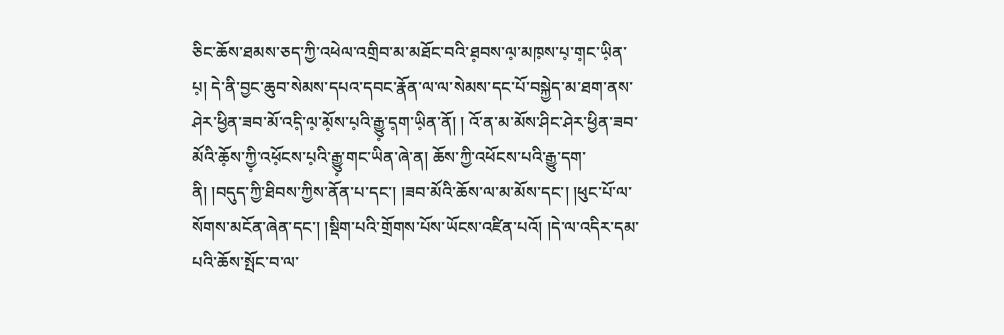ཅིང་ཆོས་ཐམས་ཅད་ཀྱི་འཕེལ་འགྲིབ་མ་མཐོང་བའི་ཐ༷བས་ལ༷་མཁ༷ས་པ༷་ག༷ང་ཡི༷ན་པ༷། དེ་ནི་བྱང་ཆུབ་སེམས་དཔའ་དབང་རྣོན་ལ་ལ་སེམས་དང་པོ་བསྐྱེད་མ་ཐག་ནས་ཤེར་ཕྱིན་ཟབ་མོ་འདི༷་ལ༷་མོ༷ས་པ༷འི་རྒྱུ༷་ད༷ག་ཡི༷ན་ནོ། ། འོ་ན་མ་མོས་ཤིང་ཤེར་ཕྱིན་ཟབ་མོའི་ཆོ༷ས་ཀྱི༷་འཕོ༷ངས་པ༷འི་རྒྱུ༷་གང་ཡིན་ཞེ་ན། ཆོས་ཀྱི་འཕོངས་པའི་རྒྱུ་དག་ནི། །བདུད་ཀྱི་ཐིབས་ཀྱིས་ནོན་པ་དང་། །ཟབ་མོའི་ཆོས་ལ་མ་མོས་དང་། །ཕུང་པོ་ལ་སོགས་མངོན་ཞེན་དང་། །སྡིག་པའི་གྲོགས་པོས་ཡོངས་འཛིན་པའོ། །དེ་ལ་འདིར་དམ་པའི་ཆོས་སྤོང་བ་ལ་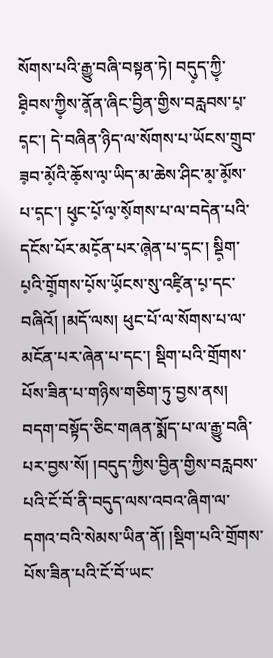སོགས་པའི་རྒྱུ་བཞི་བསྟན་ཏེ། བདུ༷ད་ཀྱི༷་ཐི༷བས་ཀྱི༷ས་ནོ༷ན་ཞིང་བྱིན་གྱིས་བརླབས་པ༷་ད༷ང་། དེ་བཞིན་ཉིད་ལ་སོགས་པ་ཡོངས་གྲུབ་ཟ༷བ་མོ༷འི་ཆོ༷ས་ལ༷་ཡིད་མ་ཆེས་ཤིང་མ༷་མོ༷ས་པ་ད༷ང་། ཕུ༷ང་པོ༷་ལ༷་སོ༷གས་པ་ལ་བདེན་པའི་དངོས་པོར་མངོ༷ན་པར་ཞེ༷ན་པ་ད༷ང་། སྡི༷ག་པ༷འི་གྲོ༷གས་པོ༷ས་ཡོ༷ངས་སུ་འཛི༷ན་པ༷་དང་བཞིའོ། །མདོ་ལས། ཕུང་པོ་ལ་སོགས་པ་ལ་མངོན་པར་ཞེན་པ་དང་། སྡིག་པའི་གྲོགས་པོས་ཟིན་པ་གཉིས་གཅིག་ཏུ་བྱས་ནས། བདག་བསྟོད་ཅིང་གཞན་སྨོད་པ་ལ་རྒྱུ་བཞི་པར་བྱས་སོ། །བདུད་ཀྱིས་བྱིན་གྱིས་བརླབས་པའི་ངོ་བོ་ནི་བདུད་ལས་འབའ་ཞིག་ལ་དགའ་བའི་སེམས་ཡིན་ནོ། །སྡིག་པའི་གྲོགས་པོས་ཟིན་པའི་ངོ་བོ་ཡང་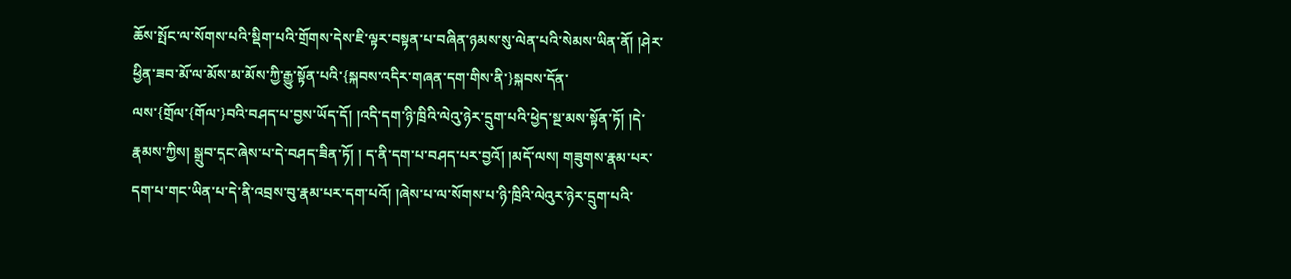ཆོས་སྤོང་ལ་སོགས་པའི་སྡིག་པའི་གྲོགས་དེས་ཇི་ལྟར་བསྟན་པ་བཞིན་ཉམས་སུ་ལེན་པའི་སེམས་ཡིན་ནོ། །ཤེར་ཕྱིན་ཟབ་མོ་ལ་མོས་མ་མོས་ཀྱི་རྒྱུ་སྟོན་པའི་{སྐབས་འདིར་གཞན་དག་གིས་ནི་}སྐབས་དོན་ལས་{གྲོལ་{གོལ་}བའི་བཤད་པ་བྱས་ཡོད་དོ། །འདི་དག་ཉི་ཁྲིའི་ལེའུ་ཉེར་དྲུག་པའི་ཕྱེད་སྔ་མས་སྟོན་ཏོ། །དེ་རྣམས་ཀྱིས། སྒྲུབ་ད༷ང་ཞེས་པ་དེ་བཤད་ཟིན་ཏོ། ། ད་ནི་དག་པ་བཤད་པར་བྱའོ། །མདོ་ལས། གཟུགས་རྣམ་པར་དག་པ་གང་ཡིན་པ་དེ་ནི་འབྲས་བུ་རྣམ་པར་དག་པའོ། །ཞེས་པ་ལ་སོགས་པ་ཉི་ཁྲིའི་ལེའུར་ཉེར་དྲུག་པའི་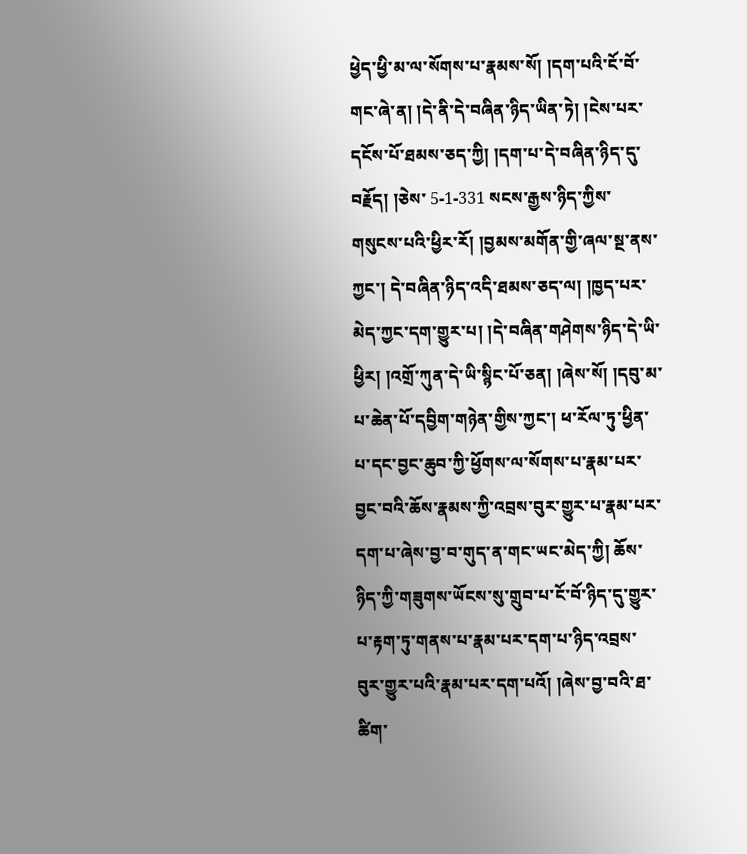ཕྱེད་ཕྱི་མ་ལ་སོགས་པ་རྣམས་སོ། །དག་པའི་ངོ་བོ་གང་ཞེ་ན། །དེ་ནི་དེ་བཞིན་ཉིད་ཡིན་ཏེ། །ངེས་པར་དངོས་པོ་ཐམས་ཅད་ཀྱི། །དག་པ་དེ་བཞིན་ཉིད་དུ་བརྗོད། །ཅེས་ 5-1-331 སངས་རྒྱས་ཉིད་ཀྱིས་གསུངས་པའི་ཕྱིར་རོ། །བྱམས་མགོན་གྱི་ཞལ་སྔ་ནས་ཀྱང་། དེ་བཞིན་ཉིད་འདི་ཐམས་ཅད་ལ། །ཁྱད་པར་མེད་ཀྱང་དག་གྱུར་པ། །དེ་བཞིན་གཤེགས་ཉིད་དེ་ཡི་ཕྱིར། །འགྲོ་ཀུན་དེ་ཡི་སྙིང་པོ་ཅན། །ཞེས་སོ། །དབུ་མ་པ་ཆེན་པོ་དབྱིག་གཉེན་གྱིས་ཀྱང་། ཕ་རོལ་ཏུ་ཕྱིན་པ་དང་བྱང་ཆུབ་ཀྱི་ཕྱོགས་ལ་སོགས་པ་རྣམ་པར་བྱང་བའི་ཆོས་རྣམས་ཀྱི་འབྲས་བུར་གྱུར་པ་རྣམ་པར་དག་པ་ཞེས་བྱ་བ་གུད་ན་གང་ཡང་མེད་ཀྱི། ཆོས་ཉིད་ཀྱི་གཟུགས་ཡོངས་སུ་གྲུབ་པ་ངོ་བོ་ཉིད་དུ་གྱུར་པ་རྟག་ཏུ་གནས་པ་རྣམ་པར་དག་པ་ཉིད་འབྲས་བུར་གྱུར་པའི་རྣམ་པར་དག་པའོ། །ཞེས་བྱ་བའི་ཐ་ཚིག་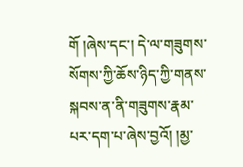གོ །ཞེས་དང་། དེ་ལ་གཟུགས་སོགས་ཀྱི་ཆོས་ཉིད་ཀྱི་གནས་སྐབས་ན་ནི་གཟུགས་རྣམ་པར་དག་པ་ཞེས་བྱའོ། །མྱ་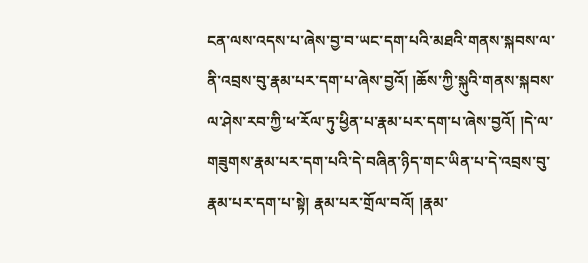ངན་ལས་འདས་པ་ཞེས་བྱ་བ་ཡང་དག་པའི་མཐའི་གནས་སྐབས་ལ་ནི་འབྲས་བུ་རྣམ་པར་དག་པ་ཞེས་བྱའོ། །ཆོས་ཀྱི་སྐུའི་གནས་སྐབས་ལ་ཤེས་རབ་ཀྱི་ཕ་རོལ་ཏུ་ཕྱིན་པ་རྣམ་པར་དག་པ་ཞེས་བྱའོ། །དེ་ལ་གཟུགས་རྣམ་པར་དག་པའི་དེ་བཞིན་ཉིད་གང་ཡིན་པ་དེ་འབྲས་བུ་རྣམ་པར་དག་པ་སྟེ། རྣམ་པར་གྲོལ་བའོ། །རྣམ་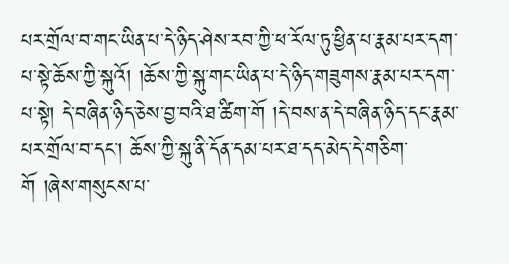པར་གྲོལ་བ་གང་ཡིན་པ་དེ་ཉིད་ཤེས་རབ་ཀྱི་ཕ་རོལ་ཏུ་ཕྱིན་པ་རྣམ་པར་དག་པ་སྟེ་ཆོས་ཀྱི་སྐུའོ། །ཆོས་ཀྱི་སྐུ་གང་ཡིན་པ་དེ་ཉིད་གཟུགས་རྣམ་པར་དག་པ་སྟེ། དེ་བཞིན་ཉིད་ཅེས་བྱ་བའི་ཐ་ཚིག་གོ །དེ་བས་ན་དེ་བཞིན་ཉིད་དང་རྣམ་པར་གྲོལ་བ་དང་། ཆོས་ཀྱི་སྐུ་ནི་དོན་དམ་པར་ཐ་དད་མེད་དེ་གཅིག་གོ །ཞེས་གསུངས་པ་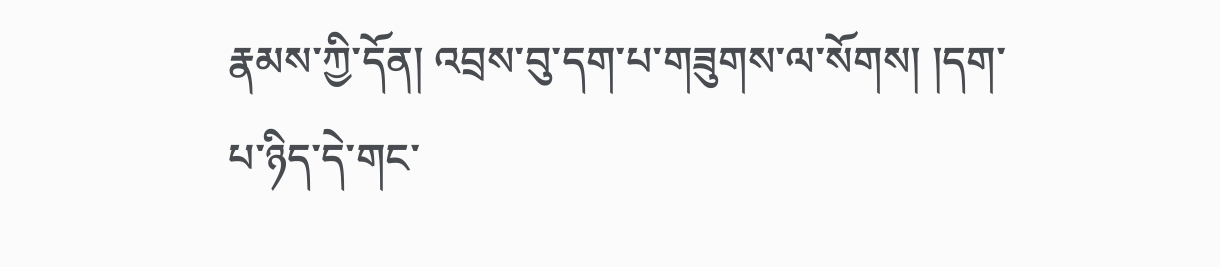རྣམས་ཀྱི་དོན། འབྲས་བུ་དག་པ་གཟུགས་ལ་སོགས། །དག་པ་ཉིད་དེ་གང་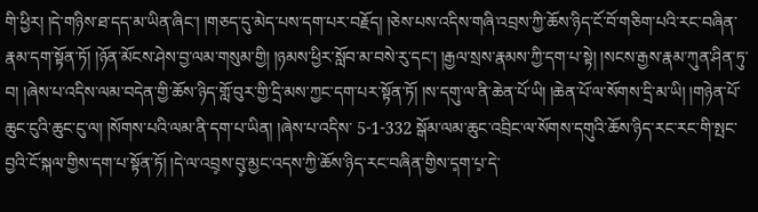གི་ཕྱིར། །དེ་གཉིས་ཐ་དད་མ་ཡིན་ཞིང་། །གཅད་དུ་མེད་པས་དག་པར་བརྗོད། །ཅེས་པས་འདིས་གཞི་འབྲས་ཀྱི་ཆོས་ཉིད་ངོ་བོ་གཅིག་པའི་རང་བཞིན་རྣམ་དག་སྟོན་ཏོ། །ཉོན་མོངས་ཤེས་བྱ་ལམ་གསུམ་གྱི། །ཉམས་ཕྱིར་སློབ་མ་བསེ་རུ་དང་། །རྒྱལ་སྲས་རྣམས་ཀྱི་དག་པ་སྟེ། །སངས་རྒྱས་རྣམ་ཀུན་ཤིན་ཏུ་བ། །ཞེས་པ་འདིས་ལམ་བདེན་གྱི་ཆོས་ཉིད་གློ་བུར་གྱི་དྲི་མས་ཀྱང་དག་པར་སྟོན་ཏོ། །ས་དགུ་ལ་ནི་ཆེན་པོ་ཡི། །ཆེན་པོ་ལ་སོགས་དྲི་མ་ཡི། །གཉེན་པོ་ཆུང་ངུའི་ཆུང་ངུ་ལ། །སོགས་པའི་ལམ་ནི་དག་པ་ཡིན། །ཞེས་པ་འདིས་ 5-1-332 སྒོམ་ལམ་ཆུང་འབྲིང་ལ་སོགས་དགུའི་ཆོས་ཉིད་རང་རང་གི་སྤང་བྱའི་ངོ་སྐལ་གྱིས་དག་པ་སྟོན་ཏོ། །དེ་ལ་འབྲ༷ས་བུ༷་མྱང་འདས་ཀྱི་ཆོས་ཉིད་རང་བཞིན་གྱིས་ད༷ག་པ༷་དེ་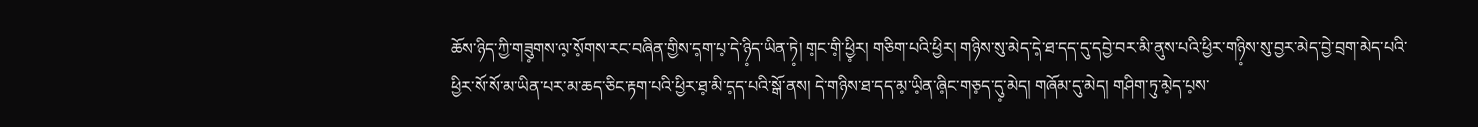ཆོས་ཉིད་ཀྱི་གཟུ༷གས་ལ༷་སོ༷གས་རང་བཞིན་གྱིས་ད༷ག་པ༷་དེ་ཉི༷ད་ཡིན་ཏེ༷། ག༷ང་གི༷་ཕྱི༷ར། གཅིག་པའི་ཕྱིར། གཉིས་སུ་མེད་དེ༷་ཐ་དད་དུ་དབྱེ་བར་མི་ནུས་པའི་ཕྱིར་གཉི༷ས་སུ་བྱར་མེད་བྱེ་བྲག་མེད་པའི་ཕྱིར་སོ་སོ་མ་ཡིན་པར་མ་ཆད་ཅིང་རྟག་པའི་ཕྱིར་ཐ༷་མི་ད༷ད་པའི་སྒོ་ནས། དེ་གཉིས་ཐ་དད་མ༷་ཡི༷ན་ཞི༷ང་གཅ༷ད་དུ༷་མེད། གཞོམ་དུ་མེད། གཤིག་ཏུ་མེ༷ད་པ༷ས་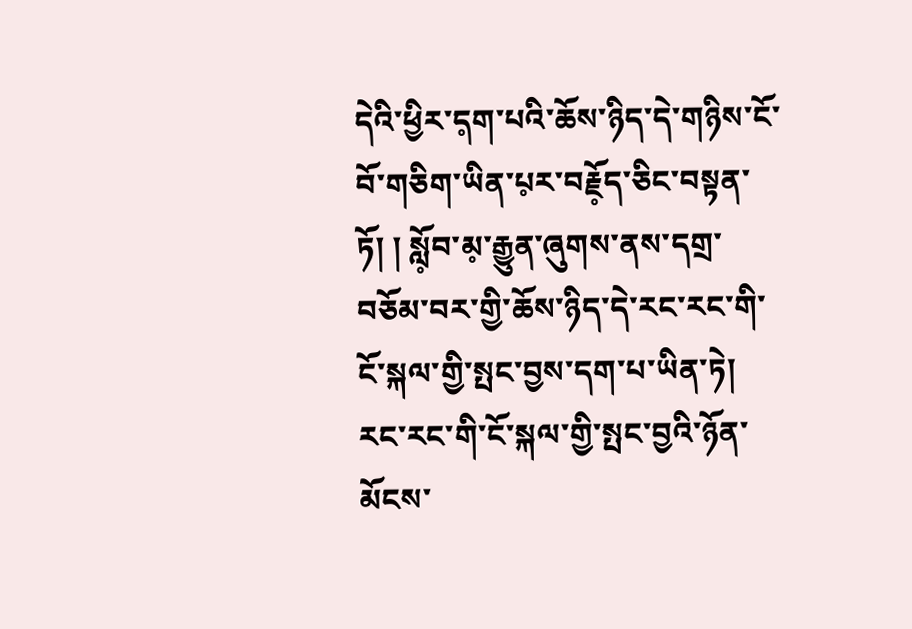དེའི་ཕྱིར་ད༷ག་པའི་ཆོས་ཉིད་དེ་གཉིས་ངོ་བོ་གཅིག་ཡིན་པ༷ར་བརྗོ༷ད་ཅིང་བསྟན་ཏོ། ། སློ༷བ་མ༷་རྒྱུན་ཞུགས་ནས་དགྲ་བཅོམ་བར་གྱི་ཆོས་ཉིད་དེ་རང་རང་གི་ངོ་སྐལ་གྱི་སྤང་བྱས་དག་པ་ཡིན་ཏེ། རང་རང་གི་ངོ་སྐལ་གྱི་སྤང་བྱའི་ཉོན་མོངས་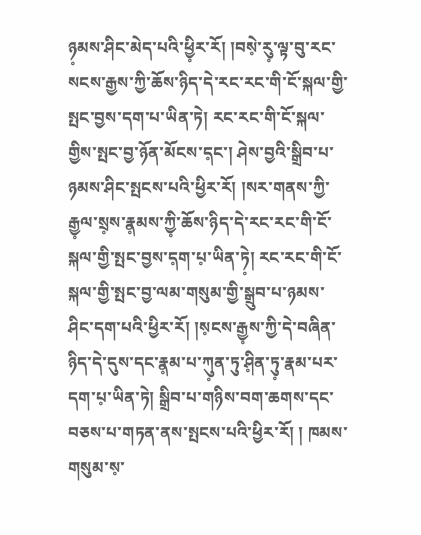ཉ༷མས་ཤིང་མེད་པའི་ཕྱི༷ར་རོ། །བསེ༷་རུ༷་ལྟ་བུ་རང་སངས་རྒྱས་ཀྱི་ཆོས་ཉིད་དེ་རང་རང་གི་ངོ་སྐལ་གྱི་སྤང་བྱས་དག་པ་ཡིན་ཏེ། རང་རང་གི་ངོ་སྐལ་གྱིས་སྤང་བྱ་ཉོན་མོངས་ད༷ང་། ཤེས་བྱའི་སྒྲིབ་པ་ཉམས་ཤིང་སྤངས་པའི་ཕྱིར་རོ། །སར་གནས་ཀྱི་རྒྱ༷ལ་སྲ༷ས་རྣ༷མས་ཀྱི༷་ཆོས་ཉིད་དེ་རང་རང་གི་ངོ་སྐལ་གྱི་སྤང་བྱས་ད༷ག་པ༷་ཡིན་ཏེ༷། རང་རང་གི་ངོ་སྐལ་གྱི་སྤང་བྱ་ལམ་གསུམ་གྱི་སྒྲུབ་པ་ཉམས་ཤིང་དག་པའི་ཕྱིར་རོ། །ས༷ངས་རྒྱ༷ས་ཀྱི་དེ་བཞིན་ཉིད་དེ་དུས་དང་རྣ༷མ་པ་ཀུ༷ན་ཏུ་ཤི༷ན་ཏུ༷་རྣམ་པར་དག་པ༷་ཡིན་ཏེ། སྒྲིབ་པ་གཉིས་བག་ཆགས་དང་བཅས་པ་གཏན་ནས་སྤངས་པའི་ཕྱིར་རོ། ། ཁམས་གསུམ་ས༷་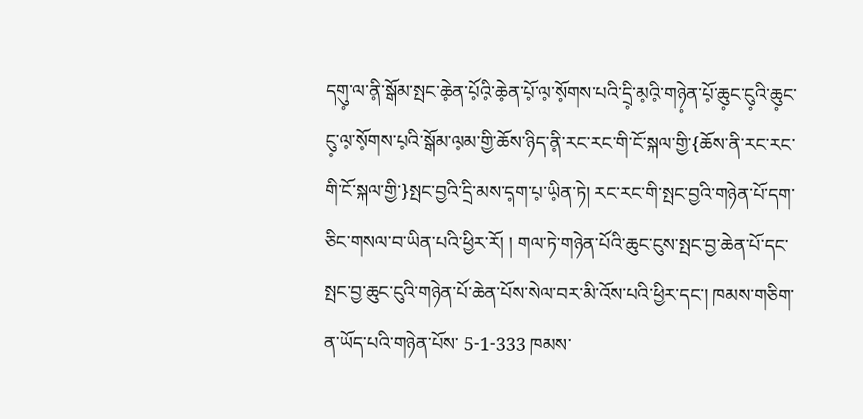དགུ༷་ལ་ནི༷་སྒོམ་སྤང་ཆེ༷ན་པོ༷འི༷་ཆེ༷ན་པོ༷་ལ༷་སོ༷གས་པའི་དྲི༷་མ༷འི༷་གཉེ༷ན་པོ༷་ཆུ༷ང་ངུ༷འི་ཆུ༷ང་ངུ༷་ལ༷་སོ༷གས་པ༷འི་སྒོམ་ལ༷མ་གྱི་ཆོས་ཉིད་ནི༷་རང་རང་གི་ངོ་སྐལ་གྱི་{ཆོས་ནི་རང་རང་གི་ངོ་སྐལ་གྱི་}སྤང་བྱའི་དྲི་མས་ད༷ག་པ༷་ཡི༷ན་ཏེ། རང་རང་གི་སྤང་བྱའི་གཉེན་པོ་དག་ཅིང་གསལ་བ་ཡིན་པའི་ཕྱིར་རོ། ། གལ་ཏེ་གཉེན་པོའི་ཆུང་ངུས་སྤང་བྱ་ཆེན་པོ་དང་སྤང་བྱ་ཆུང་ངུའི་གཉེན་པོ་ཆེན་པོས་སེལ་བར་མི་འོས་པའི་ཕྱིར་དང་། ཁམས་གཅིག་ན་ཡོད་པའི་གཉེན་པོས་ 5-1-333 ཁམས་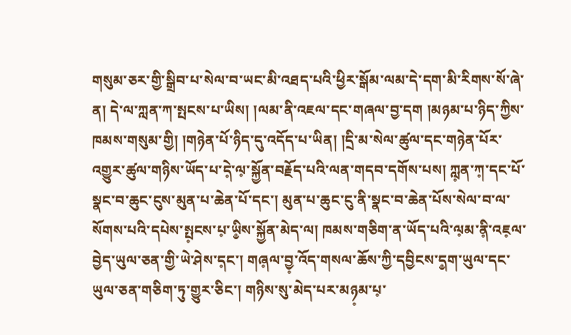གསུམ་ཅར་གྱི་སྒྲིབ་པ་སེལ་བ་ཡང་མི་འཐད་པའི་ཕྱིར་སྒོམ་ལམ་དེ་དག་མི་རིགས་སོ་ཞེ་ན། དེ་ལ་ཀླན་ཀ་སྤངས་པ་ཡིས། །ལམ་ནི་འཇལ་དང་གཞལ་བྱ་དག །མཉམ་པ་ཉིད་ཀྱིས་ཁམས་གསུམ་གྱི། །གཉེན་པོ་ཉིད་དུ་འདོད་པ་ཡིན། །དྲི་མ་སེལ་ཚུལ་དང་གཉེན་པོར་འགྱུར་ཚུལ་གཉིས་ཡོད་པ་དེ༷་ལ༷་སྐྱོན་བརྗོད་པའི་ལན་གདབ་དགོས་པས། ཀླ༷ན་ཀ༷་དང་པོ་སྣང་བ་ཆུང་ངུས་མུན་པ་ཆེན་པོ་དང་། མུན་པ་ཆུང་ངུ་ནི་སྣང་བ་ཆེན་པོས་སེལ་བ་ལ་སོགས་པའི་དཔེས་སྤ༷ངས་པ༷་ཡི༵ས་སྐྱོན་མེད་ལ། ཁམས་གཅིག་ན་ཡོད་པའི་ལ༷མ་ནི༷་འཇ༷ལ་བྱེད་ཡུལ་ཅན་གྱི་ཡེ་ཤེས་ད༷ང་། གཞ༷ལ་བྱ༷་འོད་གསལ་ཆོས་ཀྱི་དབྱིངས་ད༵ག་ཡུལ་དང་ཡུལ་ཅན་གཅིག་ཏུ་གྱུར་ཅིང་། གཉིས་སུ་མེད་པར་མཉ༷མ་པ༷་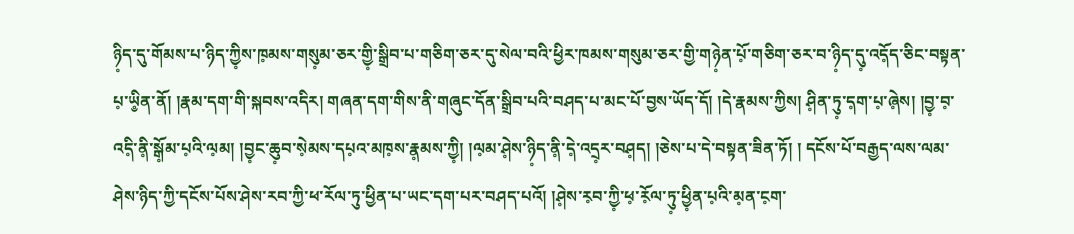ཉི༷ད་དུ་གོམས་པ་ཉིད་ཀྱི༷ས་ཁ༷མས་གསུ༷མ་ཅར་གྱི༷་སྒྲིབ་པ་གཅིག་ཅར་དུ་སེལ་བའི་ཕྱིར་ཁམས་གསུམ་ཅར་གྱི་གཉེ༷ན་པོ༷་གཅིག་ཅར་བ་ཉི༷ད་དུ༷་འདོ༷ད་ཅིང་བསྟན་པ༷་ཡི༵ན་ནོ། །རྣམ་དག་གི་སྐབས་འདིར། གཞན་དག་གིས་ནི་གཞུང་དོན་སྒྲིབ་པའི་བཤད་པ་མང་པོ་བྱས་ཡོད་དོ། །དེ་རྣམས་ཀྱིས། ཤི༷ན་ཏུ༷་ད༷ག་པ༷་ཞེ༷ས། །བྱ༷་བ༷་འདི༷་ནི༷་སྒོ༷མ་པ༷འི་ལ༷མ། །བྱ༷ང་ཆུ༷བ་སེ༷མས་དཔ༷འ་མཁ༷ས་རྣ༷མས་ཀྱི༷། །ལ༷མ་ཤེ༷ས་ཉི༷ད་ནི༷་དེ༷་འདྲ༷ར་བཤ༷ད། །ཅེས་པ་དེ་བསྟན་ཟིན་ཏོ། ། དངོས་པོ་བརྒྱད་ལས་ལམ་ཤེས་ཉིད་ཀྱི་དངོས་པོས་ཤེས་རབ་ཀྱི་ཕ་རོལ་ཏུ་ཕྱིན་པ་ཡང་དག་པར་བཤད་པའོ། །ཤེ༷ས་ར༷བ་ཀྱི༷་ཕ༷་རོ༷ལ་ཏུ༷་ཕྱི༷ན་པ༷འི་མ༷ན་ང༷ག་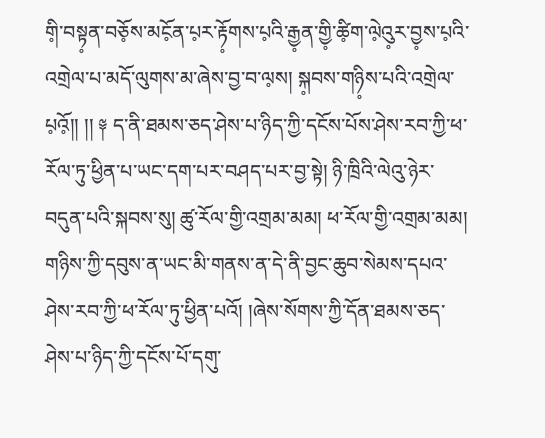གི༷་བསྟ༷ན་བཅོ༷ས་མངོ༷ན་པ༷ར་རྟོ༷གས་པ༷འི་རྒྱ༷ན་གྱི༷་ཚི༷ག་ལེ༷འུ༷ར་བྱ༷ས་པ༷འི་འགྲེལ་པ་མདོ་ལུགས་མ་ཞེས་བྱ་བ་ལ༷ས། སྐ༷བས་གཉི༷ས་པའི་འགྲེལ་པ༷འོ༷།། །། ༈ ད་ནི་ཐམས་ཅད་ཤེས་པ་ཉིད་ཀྱི་དངོས་པོས་ཤེས་རབ་ཀྱི་ཕ་རོལ་ཏུ་ཕྱིན་པ་ཡང་དག་པར་བཤད་པར་བྱ་སྟེ། ཉི་ཁྲིའི་ལེའུ་ཉེར་བདུན་པའི་སྐབས་སུ། ཚུ་རོལ་གྱི་འགྲམ་མམ། ཕ་རོལ་གྱི་འགྲམ་མམ། གཉིས་ཀྱི་དབུས་ན་ཡང་མི་གནས་ན་དེ་ནི་བྱང་ཆུབ་སེམས་དཔའ་ཤེས་རབ་ཀྱི་ཕ་རོལ་ཏུ་ཕྱིན་པའོ། །ཞེས་སོགས་ཀྱི་དོན་ཐམས་ཅད་ཤེས་པ་ཉིད་ཀྱི་དངོས་པོ་དགུ་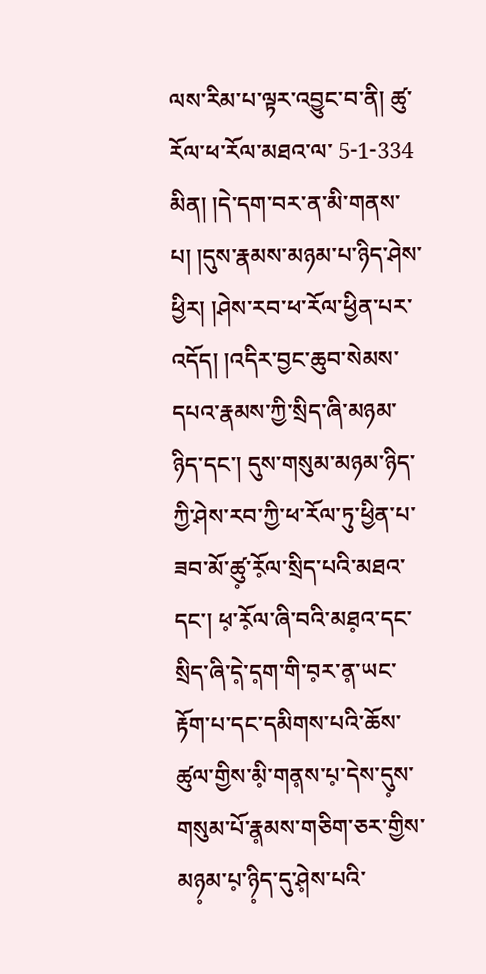ལས་རིམ་པ་ལྟར་འབྱུང་བ་ནི། ཚུ་རོལ་ཕ་རོལ་མཐའ་ལ་ 5-1-334 མིན། །དེ་དག་བར་ན་མི་གནས་པ། །དུས་རྣམས་མཉམ་པ་ཉིད་ཤེས་ཕྱིར། །ཤེས་རབ་ཕ་རོལ་ཕྱིན་པར་འདོད། །འདིར་བྱང་ཆུབ་སེམས་དཔའ་རྣམས་ཀྱི་སྲིད་ཞི་མཉམ་ཉིད་དང་། དུས་གསུམ་མཉམ་ཉིད་ཀྱི་ཤེས་རབ་ཀྱི་ཕ་རོལ་ཏུ་ཕྱིན་པ་ཟབ་མོ་ཚུ༷་རོ༷ལ་སྲིད་པའི་མཐའ་དང་། ཕ༷་རོ༷ལ་ཞི་བའི་མཐ༷འ་དང་སྲིད་ཞི་དེ༷་ད༷ག་གི་བ༷ར་ན༷་ཡང་རྟོག་པ་དང་དམིགས་པའི་ཆོས་ཚུལ་གྱིས་མི༷་གན༷ས་པ༷་དེས་དུ༷ས་གསུམ་པོ་རྣ༷མས་གཅིག་ཅར་གྱིས་མཉ༷མ་པ༷་ཉི༷ད་དུ་ཤེ༷ས་པའི་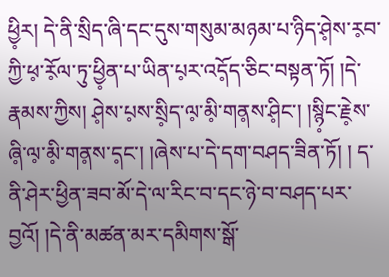ཕྱི༷ར། དེ་ནི་སྲིད་ཞི་དང་དུས་གསུམ་མཉམ་པ་ཉིད་ཤེ༷ས་ར༷བ་ཀྱི་ཕ༷་རོ༷ལ་ཏུ་ཕྱི༷ན་པ་ཡིན་པ༷ར་འདོ༷ད་ཅིང་བསྟན་ཏོ། །དེ་རྣམས་ཀྱིས། ཤེ༷ས་པ༷ས་སྲི༷ད་ལ༷་མི༷་གན༷ས་ཤི༷ང་། །སྙི༷ང་རྗེ༷ས་ཞི༷་ལ༷་མི༷་གན༷ས་ད༷ང་། །ཞེས་པ་དེ་དག་བཤད་ཟིན་ཏོ། ། ད་ནི་ཤེར་ཕྱིན་ཟབ་མོ་དེ་ལ་རིང་བ་དང་ཉེ་བ་བཤད་པར་བྱའོ། །དེ་ནི་མཚན་མར་དམིགས་སྒོ་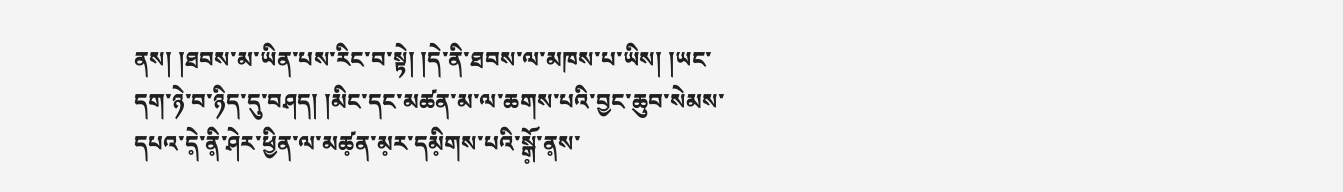ནས། །ཐབས་མ་ཡིན་པས་རིང་བ་སྟེ། །དེ་ནི་ཐབས་ལ་མཁས་པ་ཡིས། །ཡང་དག་ཉེ་བ་ཉིད་དུ་བཤད། །མིང་དང་མཚན་མ་ལ་ཆགས་པའི་བྱང་ཆུབ་སེམས་དཔའ་དེ༷་ནི༷་ཤེར་ཕྱིན་ལ་མཚ༷ན་མ༷ར་དམི༷གས་པའི་སྒོ༷་ན༷ས་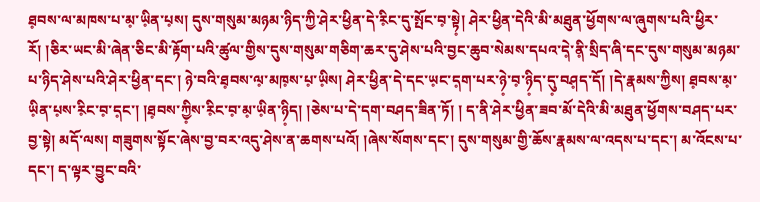ཐ༷བས་ལ་མཁས་པ་མ༷་ཡི༷ན་པ༷ས། དུས་གསུམ་མཉམ་ཉིད་ཀྱི་ཤེར་ཕྱིན་དེ་རི༷ང་དུ་སྤོང་བ༷་སྟེ༷། ཤེར་ཕྱིན་དེའི་མི་མཐུན་ཕྱོགས་ལ་ཞུགས་པའི་ཕྱིར་རོ། །ཅིར་ཡང་མི་ཞེན་ཅིང་མི་རྟོག་པའི་ཚུལ་གྱིས་དུས་གསུམ་གཅིག་ཆར་དུ་ཤེས་པའི་བྱང་ཆུབ་སེམས་དཔའ་དེ༷་ནི༷་སྲིད་ཞི་དང་དུས་གསུམ་མཉམ་པ་ཉིད་ཤེས་པའི་ཤེར་ཕྱིན་དང་། ཉེ་བའི་ཐ༷བས་ལ༷་མཁ༷ས་པ༷་ཡི༷ས། ཤེར་ཕྱིན་དེ་དང་ཡ༷ང་ད༷ག་པར་ཉེ༷་བ༷་ཉི༷ད་དུ༷་བཤ༷ད་དོ། །དེ་རྣམས་ཀྱིས། ཐ༷བས་མ༷་ཡི༷ན་པ༷ས་རི༷ང་བ༷་ད༷ང་། །ཐ༷བས་ཀྱི༷ས་རི༷ང་བ༷་མ༷་ཡི༷ན་ཉི༷ད། །ཅེས་པ་དེ་དག་བཤད་ཟིན་ཏོ། ། ད་ནི་ཤེར་ཕྱིན་ཟབ་མོ་དེའི་མི་མཐུན་ཕྱོགས་བཤད་པར་བྱ་སྟེ། མདོ་ལས། གཟུགས་སྟོང་ཞེས་བྱ་བར་འདུ་ཤེས་ན་ཆགས་པའོ། །ཞེས་སོགས་དང་། དུས་གསུམ་གྱི་ཆོས་རྣམས་ལ་འདས་པ་དང་། མ་འོངས་པ་དང་། ད་ལྟར་བྱུང་བའི་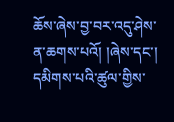ཆོས་ཞེས་བྱ་བར་འདུ་ཤེས་ན་ཆགས་པའོ། །ཞེས་དང་། དམིགས་པའི་ཚུལ་གྱིས་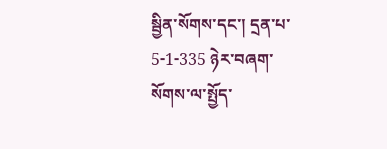སྦྱིན་སོགས་དང་། དྲན་པ་ 5-1-335 ཉེར་བཞག་སོགས་ལ་སྤྱོད་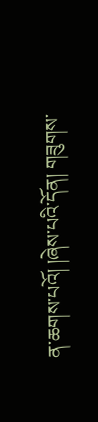ན་ཆགས་པའོ། །ཞེས་པའི་དོན། གཟུགས་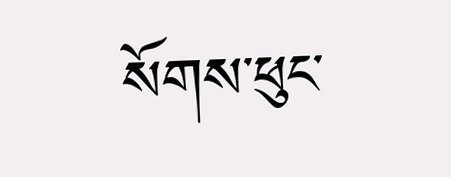སོགས་ཕུང་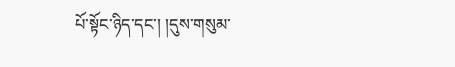པོ་སྟོང་ཉིད་དང་། །དུས་གསུམ་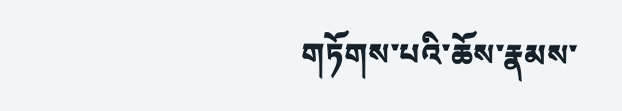གཏོགས་པའི་ཆོས་རྣམས་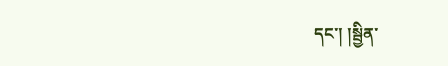དང་། །སྦྱིན་